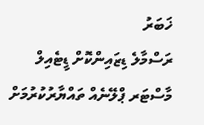ޚަބަރު
ރަސްމާލެ ޑިޒައިންކޮށް ޑީޓެއިލް މާސްޓަރ ޕްލޭނެއް ތައްޔާރުކުރުމަށް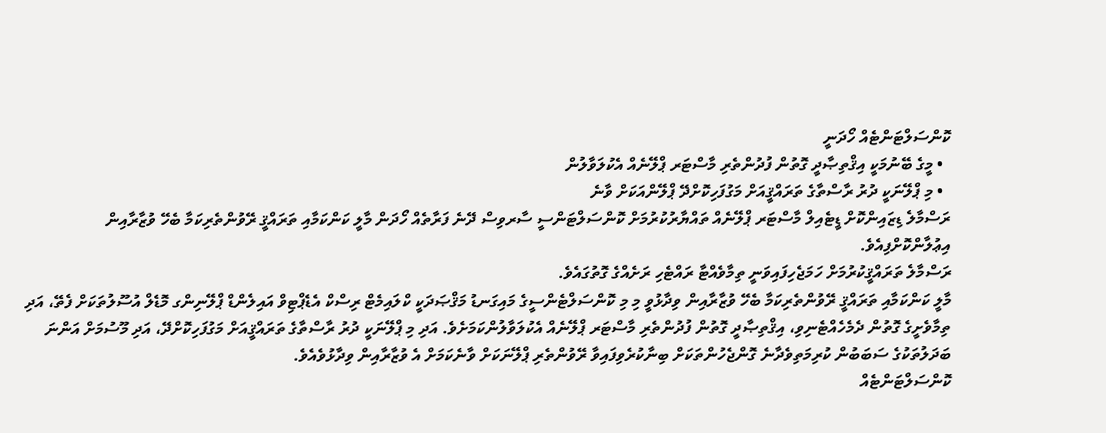ކޮންސަލްޓަންޓެއް ހޯދަނީ
  • މީގެ ބޭނުމަކީ އިޤްތިޞާދީ ގޮތުން ފުދުންތެރި މާސްޓަރ ޕްލޭނެއް އެކުލަވާލުން
  • މި ޕްލޭނަކީ ދުރު ރާސްތާގެ ތަރައްޤީއަށް މަގުފަހިކޮށްދޭ ޕްލޭންއަކަށް ވާނެ
ރަސްމާލެ ޑިޒައިންކޮށް ޑީޓެއިލް މާސްޓަރ ޕްލޭނެއް ތައްޔާރުކުރުމަށް ކޮންސަލްޓަންސީ ސާރވިސް ދޭނެ ފަރާތެއް ހޯދަން މާލީ ކަންކަމާއި ތަރައްޤީ ރޭވުންތެރިކަމާ ބެހޭ ވުޒާރާއިން އިޢުލާންކޮށްފިއެވެ.
ރަސްމާލެ ތަރައްޤީކުރުމަށް ހަމަޖެހިފައިވަނީ ތިމާވެއްޓާ ރައްޓެހި ރަށެއްގެ ގޮތުގައެވެ.
މާލީ ކަންކަމާއި ތަރައްޤީ ރޭވުންތެރިކަމާ ބެހޭ ވުޒާރާއިން ވިދާޅުވީ މި މި ކޮންސަލްޓެންސީގެ މައިގަނޑު މަޤްޞަދަކީ ކްލައިމެޓް ރިސްކް އެޑެޕްޓިވް އައިލެންޑް ޕްލޭނިންގ މޮޑެލް އުސޫލުތަކަށް ފެތޭ، އަދި ތިމާވެށީގެ ގޮތުން ދެމެހެއްޓެނިވި، އިޤްތިޞާދީ ގޮތުން ފުދުންތެރި މާސްޓަރ ޕްލޭނެއް އެކުލަވާލުންކަމަށެވެ. އަދި މި ޕްލޭނަކީ ދުރު ރާސްތާގެ ތަރައްޤީއަށް މަގުފަހިކޮށްދޭ، އަދި މޫސުމަށް އަންނަ ބަދަލުތަކުގެ ސަބަބުން ކުރިމަތިވެދާނެ ގޮންޖެހުންތަކަށް ބިނާކުރެވިފައިވާ ރޭވުންތެރި ޕްލޭނަކަށް ވާނެކަމަށް އެ ވުޒާރާއިން ވިދާޅުވެއެވެ.
ކޮންސަލްޓަންޓެއް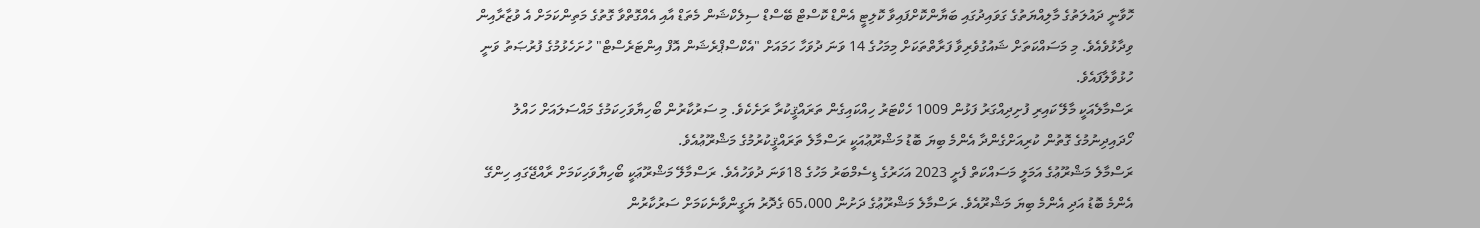ހޮވާނީ ދައުލަތުގެ މާލިއްޔަތުގެ ގަވައިދުގައި ބަޔާންކޮށްފައިވާ ކޮލިޓީ އެންޑް ކޮސްޓް ބޭސްޑް ސިލެކްޝަން މެތަޑް އާއި އެއްގޮތްވާ ގޮތުގެ މަތިންކަމަށް އެ ވުޒާރާއިން ވިދާޅުވެއެވެ. މި މަސައްކަތަށް ޝައުގުވެރިވާ ފަރާތްތަކަށް މިމަހުގެ 14 ވަނަ ދުވަހާ ހަމައަށް "އެކްސްޕްރެޝަން އޮފް އިންޓަރެސްޓް" ހުށަހެޅުމުގެ ފުރުޞަތު ވަނީ ހުޅުވާލާފައެވެ.
ރަސްމާލެއަކީ މާލޭ ކައިރި ފުށިދިއްގަރު ފަޅުން 1009 ހެކްޓަރު ހިއްކައިގެން ތަރައްޤީކުރާ ރަށެކެވެ. މި ސަރުކާރުން ބޯހިޔާވަހިކަމުގެ މައްސަލައަށް ހައްލު ހޯދައިދިނުމުގެ ގޮތުން ކުރިއަށްގެންދާ އެންމެ ބިޔަ ބޮޑު މަޝްރޫޢުއަކީ ރަސްމާލެ ތަރައްޤީކުރުމުގެ މަޝްރޫޢުއެވެ.
ރަސްމާލެ މަޝްރޫޢުގެ އަމަލީ މަސައްކަތް ފެށީ 2023 އަހަރުގެ ޑިސެމްބަރު މަހުގެ 18ވަނަ ދުވަހުއެވެ. ރަސްމާލޭ މަޝްރޫޢަކީ ބޯހިޔާވަހިކަމަށް ރާއްޖޭގައި ހިންގޭ އެންމެ ބޮޑު އަދި އެންމެ ބިޔަ މަޝްރޫއެވެ. ރަސްމާލެ މަޝްރޫޢުގެ ދަށުން 65،000 ގެދޮރު ޔަގީންވާނެކަމަށް ސަރުކާރުން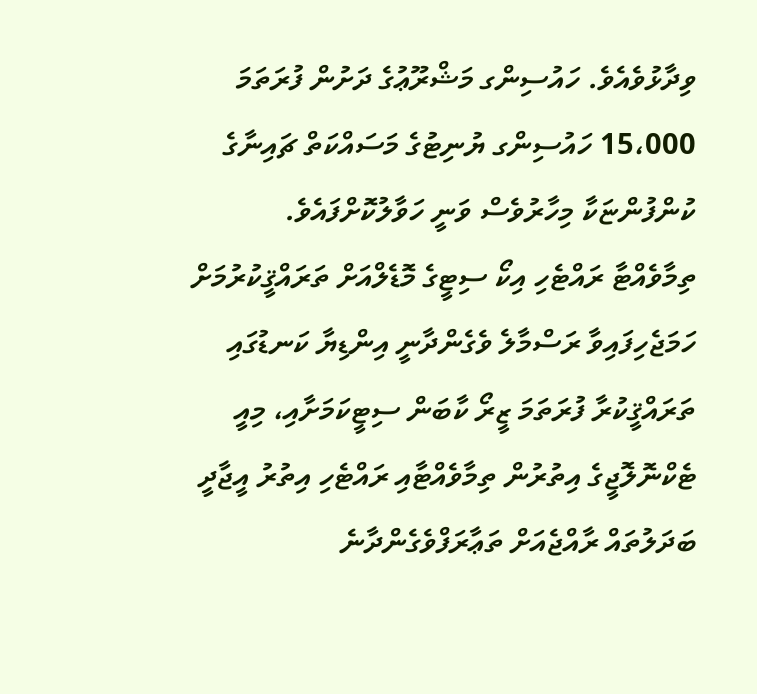ވިދާޅުވެއެވެ. ހައުސިންގ މަޝްރޫޢުގެ ދަށުން ފުރަތަމަ 15،000 ހައުސިންގ ޔުނިޓުގެ މަސައްކަތް ޗައިނާގެ ކުންފުންޏަކާ މިހާރުވެސް ވަނީ ހަވާލުކޮށްފައެވެ.
ތިމާވެއްޓާ ރައްޓެހި އިކޯ ސިޓީގެ މޮޑެލްއަށް ތަރައްޤީކުރުމަށް ހަމަޖެހިފައިވާ ރަސްމާލެ ވެގެންދާނީ އިންޑިޔާ ކަނޑުގައި ތަރައްޤީކުރާ ފުރަތަމަ ޒީރޯ ކާބަން ސިޓީކަމަށާއި، މިއީ ޓެކްނޮލޮޖީގެ އިތުރުން ތިމާވެއްޓާއި ރައްޓެހި އިތުރު އީޖާދީ ބަދަލުތައް ރާއްޖެއަށް ތަޢާރަފްވެގެންދާނެ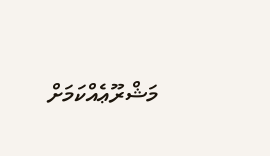މަޝްރޫޢެއްކަމަށް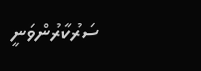ސަރުކާރުންވަނީ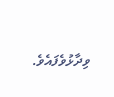ވިދާޅުވެފައެވެ.